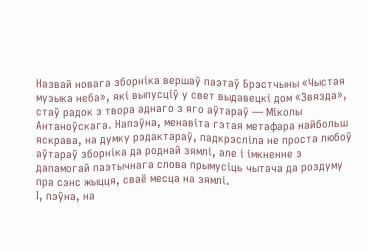Назвай новага зборніка вершаў паэтаў Брэстчыны «Чыстая музыка неба», які выпусціў у свет выдавецкі дом «Звязда», стаў радок з твора аднаго з яго аўтараў — Міколы Антаноўскага. Напэўна, менавіта гэтая метафара найбольш яскрава, на думку рэдактараў, падкрэсліла не проста любоў аўтараў зборніка да роднай зямлі, але і імкненне з дапамогай паэтычнага слова прымусіць чытача да роздуму пра сэнс жыцця, сваё месца на зямлі.
І, пэўна, на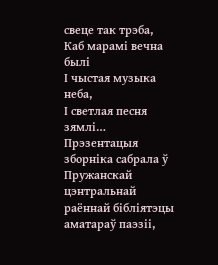свеце так трэба,
Каб марамі вечна былі
І чыстая музыка неба,
І светлая песня зямлі…
Прэзентацыя зборніка сабрала ў Пружанскай цэнтральнай раённай бібліятэцы аматараў паэзіі,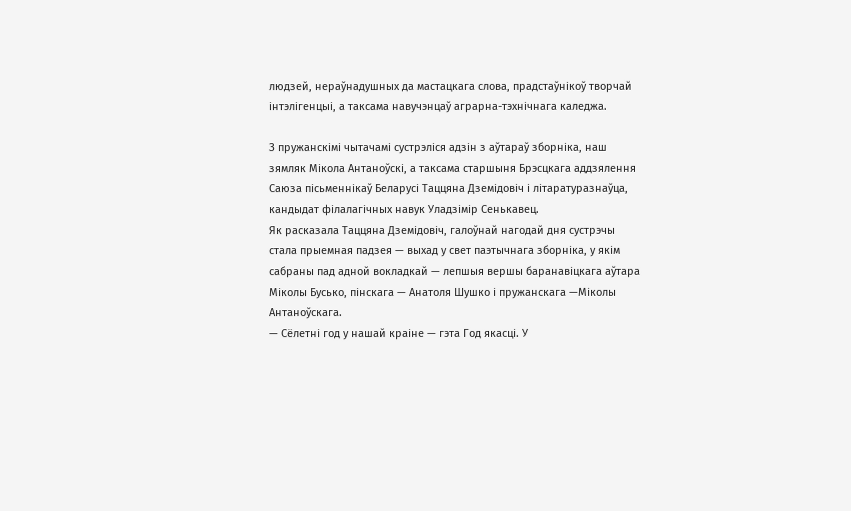людзей, нераўнадушных да мастацкага слова, прадстаўнікоў творчай інтэлігенцыі, а таксама навучэнцаў аграрна-тэхнічнага каледжа.

З пружанскімі чытачамі сустрэліся адзін з аўтараў зборніка, наш зямляк Мікола Антаноўскі, а таксама старшыня Брэсцкага аддзялення Саюза пісьменнікаў Беларусі Таццяна Дземідовіч і літаратуразнаўца, кандыдат філалагічных навук Уладзімір Сенькавец.
Як расказала Таццяна Дземідовіч, галоўнай нагодай дня сустрэчы стала прыемная падзея — выхад у свет паэтычнага зборніка, у якім сабраны пад адной вокладкай — лепшыя вершы баранавіцкага аўтара Міколы Бусько, пінскага — Анатоля Шушко і пружанскага —Міколы Антаноўскага.
— Сёлетні год у нашай краіне — гэта Год якасці. У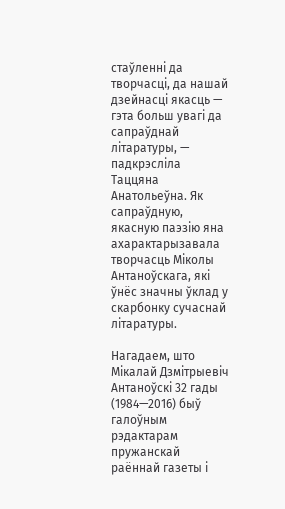стаўленні да творчасці, да нашай дзейнасці якасць — гэта больш увагі да сапраўднай літаратуры, — падкрэсліла Таццяна Анатольеўна. Як сапраўдную, якасную паэзію яна ахарактарызавала творчасць Міколы Антаноўскага, які ўнёс значны ўклад у скарбонку сучаснай літаратуры.

Нагадаем, што Мікалай Дзмітрыевіч Антаноўскі 32 гады (1984—2016) быў галоўным рэдактарам пружанскай раённай газеты і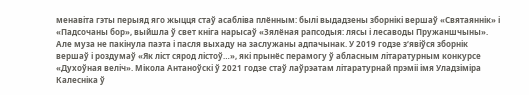менавіта гэты перыяд яго жыцця стаў асабліва плённым: былі выдадзены зборнікі вершаў «Святаяннік» і «Падсочаны бор», выйшла ў свет кніга нарысаў «Зялёная рапсодыя: лясы і лесаводы Пружаншчыны». Але муза не пакінула паэта і пасля выхаду на заслужаны адпачынак. У 2019 годзе з‘явіўся зборнік вершаў і роздумаў «Як ліст сярод лістоў…», які прынёс перамогу ў абласным літаратурным конкурсе «Духоўная веліч». Мікола Антаноўскі ў 2021 годзе стаў лаўрэатам літаратурнай прэміі імя Уладзіміра Калесніка ў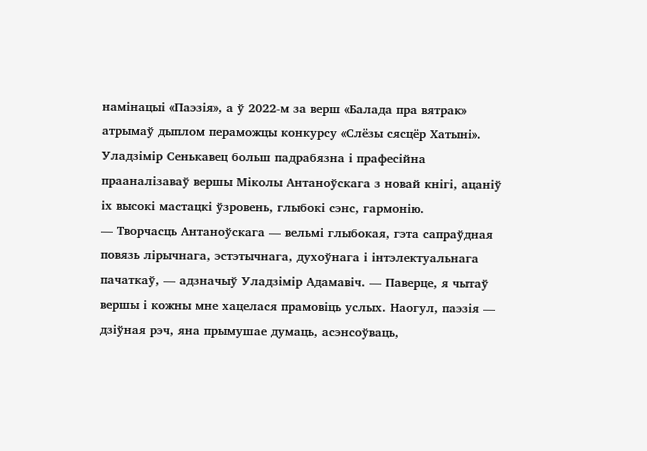намінацыі «Паэзія», а ў 2022-м за верш «Балада пра вятрак» атрымаў дыплом пераможцы конкурсу «Слёзы сясцёр Хатыні».
Уладзімір Сенькавец больш падрабязна і прафесійна прааналізаваў вершы Міколы Антаноўскага з новай кнігі, ацаніў іх высокі мастацкі ўзровень, глыбокі сэнс, гармонію.
— Творчасць Антаноўскага — вельмі глыбокая, гэта сапраўдная повязь лірычнага, эстэтычнага, духоўнага і інтэлектуальнага пачаткаў, — адзначыў Уладзімір Адамавіч. — Паверце, я чытаў вершы і кожны мне хацелася прамовіць услых. Наогул, паэзія — дзіўная рэч, яна прымушае думаць, асэнсоўваць,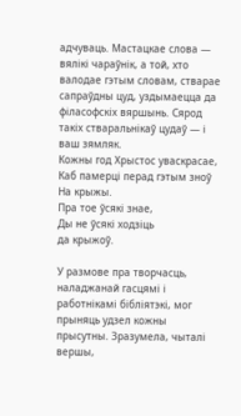адчуваць. Мастацкае слова — вялікі чараўнік, а той, хто валодае гэтым словам, стварае сапраўдны цуд, уздымаецца да філасофскіх вяршынь. Сярод такіх стваральнікаў цудаў — і ваш зямляк.
Кожны год Хрыстос уваскрасае,
Каб памерці перад гэтым зноў
На крыжы.
Пра тое ўсякі знае,
Ды не ўсякі ходзіць
да крыжоў.

У размове пра творчасць, наладжанай гасцямі і работнікамі бібліятэкі, мог прыняць удзел кожны прысутны. Зразумела, чыталі вершы,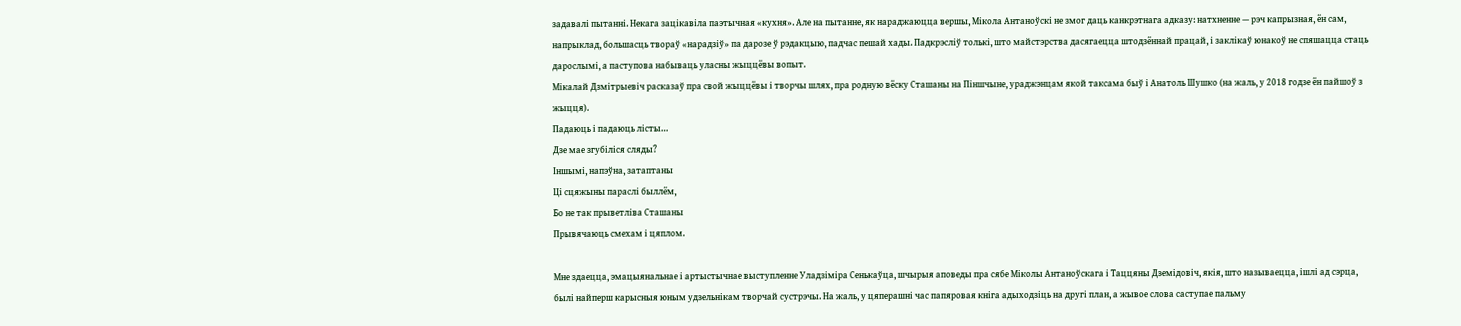задавалі пытанні. Некага зацікавіла паэтычная «кухня». Але на пытанне, як нараджаюцца вершы, Мікола Антаноўскі не змог даць канкрэтнага адказу: натхненне — рэч капрызная, ён сам, напрыклад, большасць твораў «нарадзіў» па дарозе ў рэдакцыю, падчас пешай хады. Падкрэсліў толькі, што майстэрства дасягаецца штодзённай працай, і заклікаў юнакоў не спяшацца стаць дарослымі, а паступова набываць уласны жыццёвы вопыт.
Мікалай Дзмітрыевіч расказаў пра свой жыццёвы і творчы шлях, пра родную вёску Сташаны на Піншчыне, ураджэнцам якой таксама быў і Анатоль Шушко (на жаль, у 2018 годзе ён пайшоў з жыцця).
Падаюць і падаюць лісты…
Дзе мае згубіліся сляды?
Іншымі, напэўна, затаптаны
Ці сцяжыны параслі быллём,
Бо не так прыветліва Сташаны
Прывячаюць смехам і цяплом.

Мне здаецца, эмацыянальнае і артыстычнае выступленне Уладзіміра Сенькаўца, шчырыя аповеды пра сябе Міколы Антаноўскага і Таццяны Дземідовіч, якія, што называецца, ішлі ад сэрца, былі найперш карысныя юным удзельнікам творчай сустрэчы. На жаль, у цяперашні час папяровая кніга адыходзіць на другі план, а жывое слова саступае пальму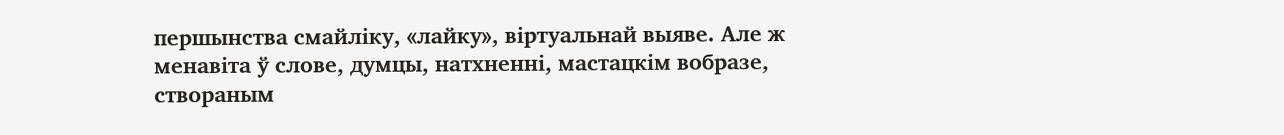першынства смайліку, «лайку», віртуальнай выяве. Але ж менавіта ў слове, думцы, натхненні, мастацкім вобразе, створаным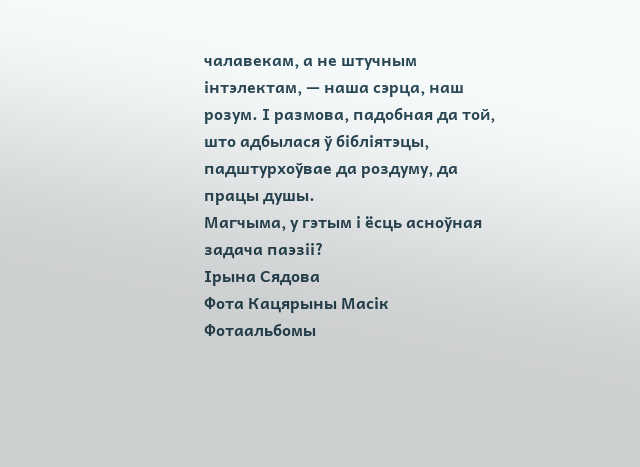чалавекам, а не штучным інтэлектам, — наша сэрца, наш розум. І размова, падобная да той, што адбылася ў бібліятэцы, падштурхоўвае да роздуму, да працы душы.
Магчыма, у гэтым і ёсць асноўная задача паэзіі?
Ірына Сядова
Фота Кацярыны Масік
Фотаальбомы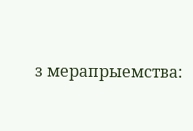з мерапрыемства: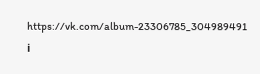https://vk.com/album-23306785_304989491 і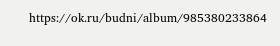https://ok.ru/budni/album/985380233864